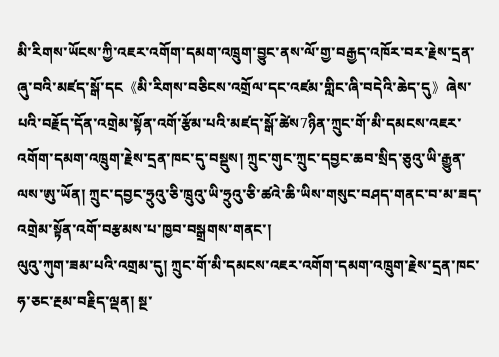མི་རིགས་ཡོངས་ཀྱི་འཇར་འགོག་དམག་འཁྲུག་བྱུང་ནས་ལོ་གྱ་བརྒྱད་འཁོར་བར་རྗེས་དྲན་ཞུ་བའི་མཛད་སྒོ་དང《མི་རིགས་བཅིངས་འགྲོལ་དང་འཛམ་གླིང་ཞི་བདེའི་ཆེད་དུ》ཞེས་པའི་བརྗོད་དོན་འགྲེམ་སྟོན་འགོ་རྩོམ་པའི་མཛད་སྒོ་ཚེས7ཉིན་ཀྲུང་གོ་མི་དམངས་འཇར་འགོག་དམག་འཁྲུག་རྗེས་དྲན་ཁང་དུ་བསྡུས། ཀྲུང་གུང་ཀྲུང་དབྱང་ཆབ་སྲིད་ཅུའུ་ཡི་རྒྱུན་ལས་ཨུ་ཡོན། ཀྲུང་དབྱང་ཧྲུའུ་ཅི་ཁྲུའུ་ཡི་ཧྲུའུ་ཅི་ཚའེ་ཆི་ཡིས་གསུང་བཤད་གནང་བ་མ་ཟད་འགྲེམ་སྟོན་འགོ་བརྩམས་པ་ཁྱབ་བསྒྲགས་གནང་།
ལུའུ་ཀུག་ཟམ་པའི་འགྲམ་དུ། ཀྲུང་གོ་མི་དམངས་འཇར་འགོག་དམག་འཁྲུག་རྗེས་དྲན་ཁང་ཧ་ཅང་རྔམ་བརྗིད་ལྡན། སྔ་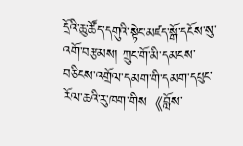དྲོའི་ཆུ་ཚོད་དགུའི་སྟེང་མཛད་སྒོ་དངོས་སུ་འགོ་བརྩམས། ཀྲུང་གོ་མི་དམངས་བཅིངས་འགྲོལ་དམག་གི་དམག་དཔུང་རོལ་ཆའི་རུ་ཁག་གིས《བློས་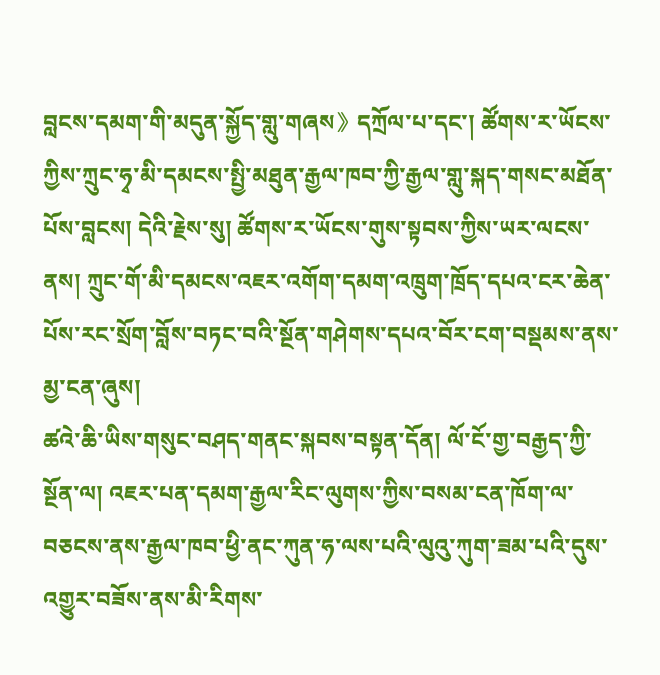བླངས་དམག་གི་མདུན་སྐྱོད་གླུ་གཞས》དཀྲོལ་པ་དང་། ཚོགས་ར་ཡོངས་ཀྱིས་ཀྲུང་ཧྭ་མི་དམངས་སྤྱི་མཐུན་རྒྱལ་ཁབ་ཀྱི་རྒྱལ་གླུ་སྐད་གསང་མཐོན་པོས་བླངས། དེའི་རྗེས་སུ། ཚོགས་ར་ཡོངས་གུས་སྟབས་ཀྱིས་ཡར་ལངས་ནས། ཀྲུང་གོ་མི་དམངས་འཇར་འགོག་དམག་འཁྲུག་ཁྲོད་དཔའ་ངར་ཆེན་པོས་རང་སྲོག་བློས་བཏང་བའི་སྔོན་གཤེགས་དཔའ་བོར་ངག་བསྡམས་ནས་མྱ་ངན་ཞུས།
ཚའེ་ཆི་ཡིས་གསུང་བཤད་གནང་སྐབས་བསྟན་དོན། ལོ་ངོ་གྱ་བརྒྱད་ཀྱི་སྔོན་ལ། འཇར་པན་དམག་རྒྱལ་རིང་ལུགས་ཀྱིས་བསམ་ངན་ཁོག་ལ་བཅངས་ནས་རྒྱལ་ཁབ་ཕྱི་ནང་ཀུན་ཧ་ལས་པའི་ལུའུ་ཀུག་ཟམ་པའི་དུས་འགྱུར་བཟོས་ནས་མི་རིགས་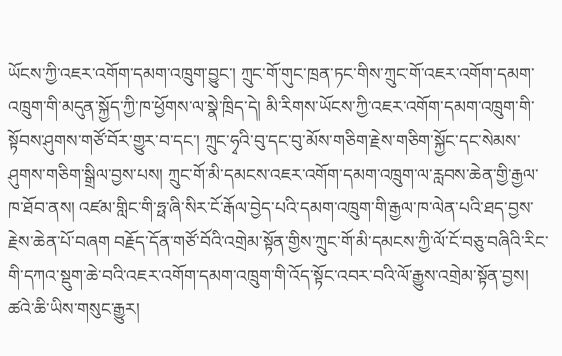ཡོངས་ཀྱི་འཇར་འགོག་དམག་འཁྲུག་བྱུང་། ཀྲུང་གོ་གུང་ཁྲན་ཏང་གིས་ཀྲུང་གོ་འཇར་འགོག་དམག་འཁྲུག་གི་མདུན་སྐྱོད་ཀྱི་ཁ་ཕྱོགས་ལ་སྣེ་ཁྲིད་དེ། མི་རིགས་ཡོངས་ཀྱི་འཇར་འགོག་དམག་འཁྲུག་གི་སྟོབས་ཤུགས་གཙོ་བོར་གྱུར་བ་དང་། ཀྲུང་ཧྭའི་བུ་དང་བུ་མོས་གཅིག་རྗེས་གཅིག་སྐྱོང་དང་སེམས་ཤུགས་གཅིག་སྒྲིལ་བྱས་པས། ཀྲུང་གོ་མི་དམངས་འཇར་འགོག་དམག་འཁྲུག་ལ་རླབས་ཆེན་གྱི་རྒྱལ་ཁ་ཐོབ་ནས། འཛམ་གླིང་གི་ཧྥ་ཞི་སིར་ངོ་རྒོལ་བྱེད་པའི་དམག་འཁྲུག་གི་རྒྱལ་ཁ་ལེན་པའི་ཐད་བྱས་རྗེས་ཆེན་པོ་བཞག བརྗོད་དོན་གཙོ་བོའི་འགྲེམ་སྟོན་གྱིས་ཀྲུང་གོ་མི་དམངས་ཀྱི་ལོ་ངོ་བཅུ་བཞིའི་རིང་གི་དཀའ་སྡུག་ཆེ་བའི་འཇར་འགོག་དམག་འཁྲུག་གི་འོད་སྟོང་འབར་བའི་ལོ་རྒྱུས་འགྲེམ་སྟོན་བྱས།
ཚའེ་ཆི་ཡིས་གསུང་རྒྱུར།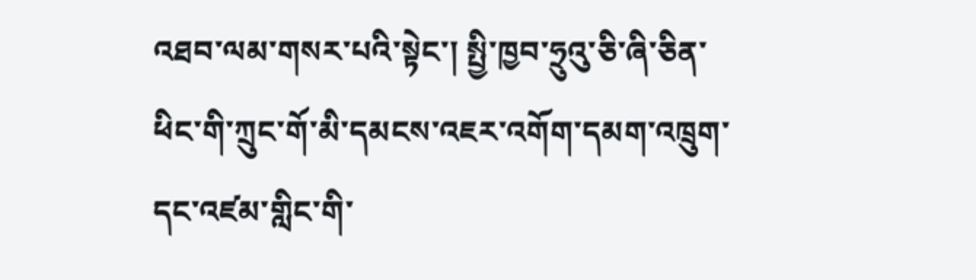འཐབ་ལམ་གསར་པའི་སྟེང་། སྤྱི་ཁྱབ་ཧྲུའུ་ཅི་ཞི་ཅིན་ཕིང་གི་ཀྲུང་གོ་མི་དམངས་འཇར་འགོག་དམག་འཁྲུག་དང་འཛམ་གླིང་གི་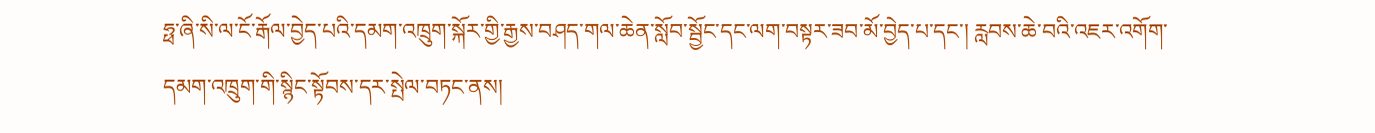ཧྥ་ཞི་སི་ལ་ངོ་རྒོལ་བྱེད་པའི་དམག་འཁྲུག་སྐོར་གྱི་རྒྱས་བཤད་གལ་ཆེན་སློབ་སྦྱོང་དང་ལག་བསྟར་ཟབ་མོ་བྱེད་པ་དང་། རླབས་ཆེ་བའི་འཇར་འགོག་དམག་འཁྲུག་གི་སྙིང་སྟོབས་དར་སྤེལ་བཏང་ནས།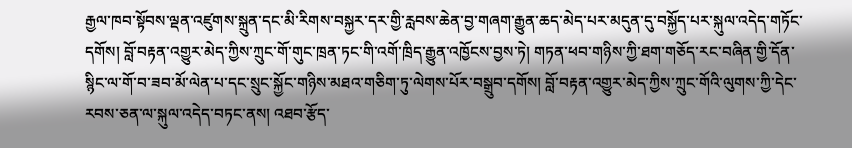རྒྱལ་ཁབ་སྟོབས་ལྡན་འཛུགས་སྐྲུན་དང་མི་རིགས་བསྐྱར་དར་གྱི་རླབས་ཆེན་བྱ་གཞག་རྒྱུན་ཆད་མེད་པར་མདུན་དུ་བསྐྱོད་པར་སྐུལ་འདེད་གཏོང་དགོས། བློ་བརྟན་འགྱུར་མེད་ཀྱིས་ཀྲུང་གོ་གུང་ཁྲན་ཏང་གི་འགོ་ཁྲིད་རྒྱུན་འཁྱོངས་བྱས་ཏེ། གཏན་ཕབ་གཉིས་ཀྱི་ཐག་གཅོད་རང་བཞིན་གྱི་དོན་སྙིང་ལ་གོ་བ་ཟབ་མོ་ལེན་པ་དང་སྲུང་སྐྱོང་གཉིས་མཐའ་གཅིག་ཏུ་ལེགས་པོར་བསྒྲུབ་དགོས། བློ་བརྟན་འགྱུར་མེད་ཀྱིས་ཀྲུང་གོའི་ལུགས་ཀྱི་དེང་རབས་ཅན་ལ་སྐུལ་འདེད་བཏང་ནས། འཐབ་རྩོད་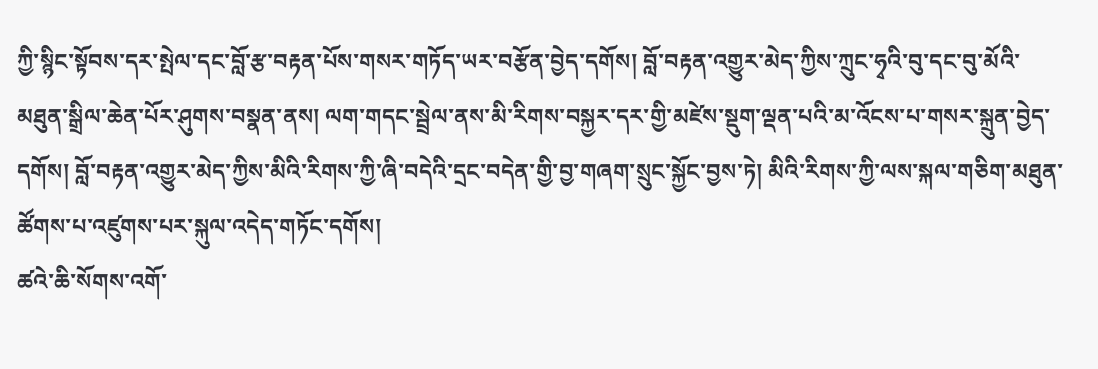ཀྱི་སྙིང་སྟོབས་དར་སྤེལ་དང་བློ་རྩ་བརྟན་པོས་གསར་གཏོད་ཡར་བརྩོན་བྱེད་དགོས། བློ་བརྟན་འགྱུར་མེད་ཀྱིས་ཀྲུང་ཧྭའི་བུ་དང་བུ་མོའི་མཐུན་སྒྲིལ་ཆེན་པོར་ཤུགས་བསྣན་ནས། ལག་གདང་སྦྲེལ་ནས་མི་རིགས་བསྐྱར་དར་གྱི་མཛེས་སྡུག་ལྡན་པའི་མ་འོངས་པ་གསར་སྐྲུན་བྱེད་དགོས། བློ་བརྟན་འགྱུར་མེད་ཀྱིས་མིའི་རིགས་ཀྱི་ཞི་བདེའི་དྲང་བདེན་གྱི་བྱ་གཞག་སྲུང་སྐྱོང་བྱས་ཏེ། མིའི་རིགས་ཀྱི་ལས་སྐལ་གཅིག་མཐུན་ཚོགས་པ་འཛུགས་པར་སྐུལ་འདེད་གཏོང་དགོས།
ཚའེ་ཆི་སོགས་འགོ་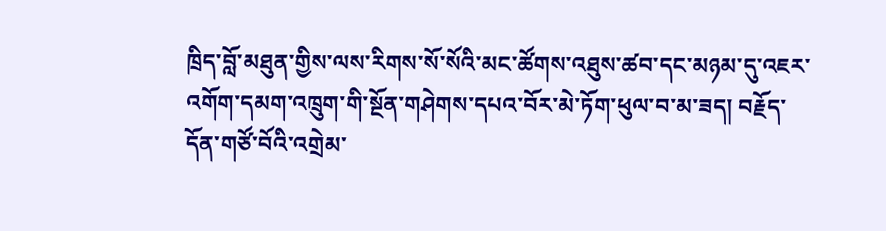ཁྲིད་བློ་མཐུན་གྱིས་ལས་རིགས་སོ་སོའི་མང་ཚོགས་འཐུས་ཚབ་དང་མཉམ་དུ་འཇར་འགོག་དམག་འཁྲུག་གི་སྔོན་གཤེགས་དཔའ་བོར་མེ་ཏོག་ཕུལ་བ་མ་ཟད། བརྗོད་དོན་གཙོ་བོའི་འགྲེམ་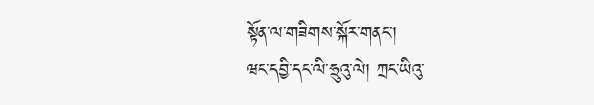སྟོན་ལ་གཟིགས་སྐོར་གནང་།
ཝང་དབྱི་དང་ལི་ཧྲུའུ་ལེ། ཀྲང་ཡིའུ་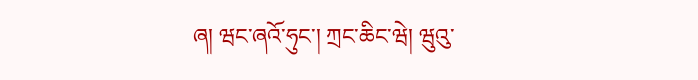ཞ། ཝང་ཞའོ་ཧུང་། ཀྲང་ཆིང་ཝེ། ཝུའུ་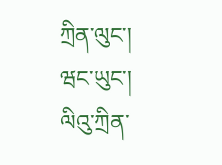ཀྲིན་ལུང་། ཝང་ཡུང་། ལིའུ་ཀྲིན་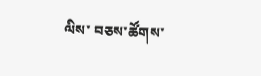ལིས་ བཅས་ཚོགས་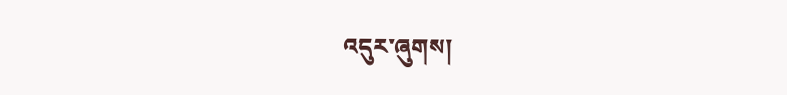འདུར་ཞུགས།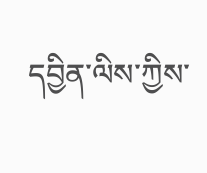དབྱིན་ལིས་ཀྱིས་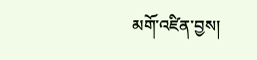མགོ་འཛིན་བྱས།